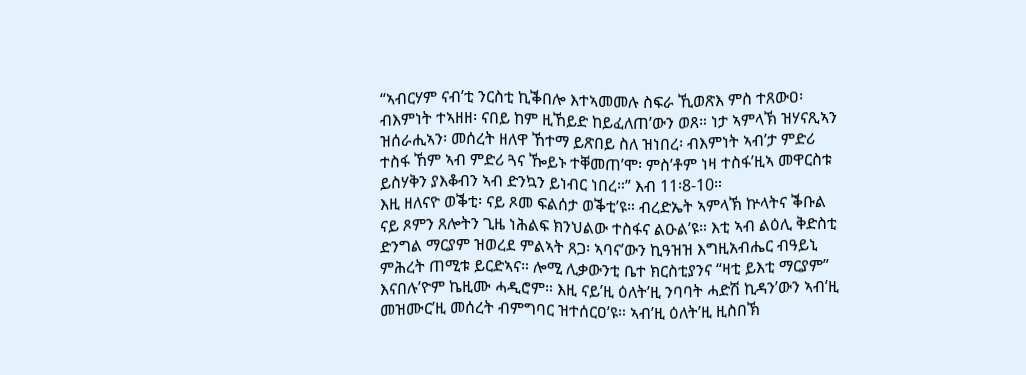“ኣብርሃም ናብ’ቲ ንርስቲ ኪቕበሎ እተኣመመሉ ስፍራ ኺወጽእ ምስ ተጸውዐ፡ ብእምነት ተኣዘዘ፡ ናበይ ከም ዚኸይድ ከይፈለጠ’ውን ወጸ። ነታ ኣምላኽ ዝሃናጺኣን ዝሰራሒኣን፡ መሰረት ዘለዋ ኸተማ ይጽበይ ስለ ዝነበረ፡ ብእምነት ኣብ’ታ ምድሪ ተስፋ ኸም ኣብ ምድሪ ጓና ዀይኑ ተቐመጠ’ሞ፡ ምስ’ቶም ነዛ ተስፋ’ዚኣ መዋርስቱ ይስሃቅን ያእቆብን ኣብ ድንኳን ይነብር ነበረ።” እብ 11፡8-10።
እዚ ዘለናዮ ወቕቲ፡ ናይ ጾመ ፍልሰታ ወቕቲ’ዩ። ብረድኤት ኣምላኽ ኵላትና ቕቡል ናይ ጾምን ጸሎትን ጊዜ ነሕልፍ ክንህልው ተስፋና ልዑል’ዩ። እቲ ኣብ ልዕሊ ቅድስቲ ድንግል ማርያም ዝወረደ ምልኣት ጸጋ፡ ኣባና’ውን ኪዓዝዝ እግዚአብሔር ብዓይኒ ምሕረት ጠሚቱ ይርድኣና። ሎሚ ሊቃውንቲ ቤተ ክርስቲያንና “ዛቲ ይእቲ ማርያም” እናበሉ’ዮም ኬዚሙ ሓዲሮም። እዚ ናይ’ዚ ዕለት’ዚ ንባባት ሓድሽ ኪዳን’ውን ኣብ’ዚ መዝሙር’ዚ መሰረት ብምግባር ዝተሰርዐ’ዩ። ኣብ’ዚ ዕለት’ዚ ዚስበኽ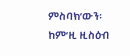ምስባክ’ውን፡ ከም’ዚ ዚስዕብ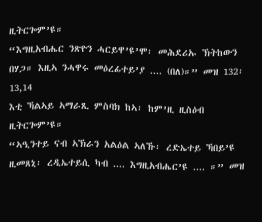ዚትርጐም’ዩ።
“እግዚአብሔር ንጽዮን ሓርይዋ’ዩ’ሞ፡ መሕደሪኡ ኽትከውን በሃጋ። እዚኣ ንሓዋሩ መዕረፊተይ’ያ .... (በለ)።” መዝ 132፡13,14
እቲ ኻልኣይ ኣማራጺ ምስባክ ከኣ፡ ከም’ዚ ዚስዕብ ዚትርጐም’ዩ።
“ኣዒንተይ ናብ ኣኽራን አልዕል ኣለኹ፡ ረድኤተይ ኻበይ’ዩ ዚመጸኒ፡ ረዲኤተይሲ ካብ .... እግዚአብሔር’ዩ .... ።” መዝ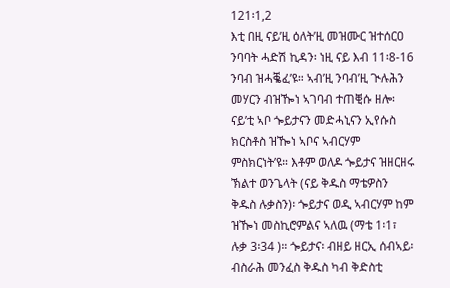121፡1,2
እቲ በዚ ናይ’ዚ ዕለት’ዚ መዝሙር ዝተሰርዐ ንባባት ሓድሽ ኪዳን፡ ነዚ ናይ እብ 11፡8-16 ንባብ ዝሓቘፈ’ዩ። ኣብ’ዚ ንባብ’ዚ ጒሉሕን መሃርን ብዝዀነ ኣገባብ ተጠቒሱ ዘሎ፡ ናይ’ቲ ኣቦ ጐይታናን መድሓኒናን ኢየሱስ ክርስቶስ ዝዀነ ኣቦና ኣብርሃም ምስክርነት’ዩ። እቶም ወለዶ ጐይታና ዝዘርዘሩ ኽልተ ወንጌላት (ናይ ቅዱስ ማቴዎስን ቅዱስ ሉቃስን)፡ ጐይታና ወዲ ኣብርሃም ከም ዝዀነ መስኪሮምልና ኣለዉ (ማቴ 1፡1፣ ሉቃ 3፡34 )። ጐይታና፡ ብዘይ ዘርኢ ሰብኣይ፡ ብስራሕ መንፈስ ቅዱስ ካብ ቅድስቲ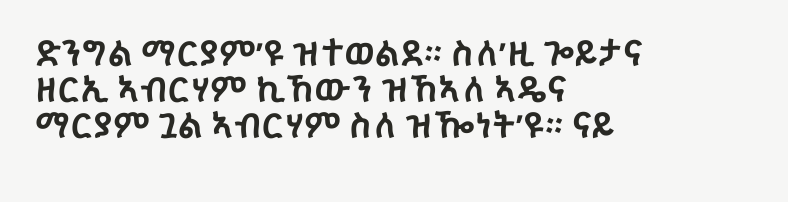ድንግል ማርያም’ዩ ዝተወልደ። ስለ’ዚ ጐይታና ዘርኢ ኣብርሃም ኪኸውን ዝኸኣለ ኣዴና ማርያም ጓል ኣብርሃም ስለ ዝዀነት’ዩ። ናይ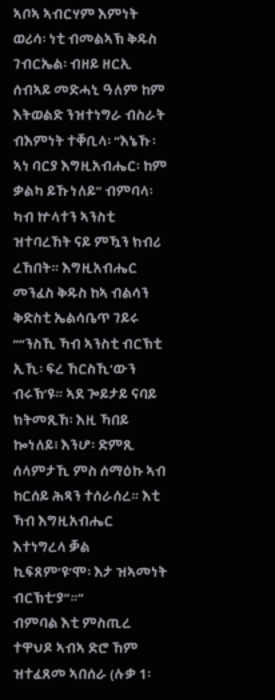ኣቦኣ ኣብርሃም እምነት ወሪሳ፡ ነቲ ብመልኣኽ ቅዱስ ገብርኤል፡ ብዘይ ዘርኢ ሰብኣይ መድሓኒ ዓለም ከም እትወልድ ንዝተነግራ ብስራት ብእምነት ተቐቢላ፡ “እኔኹ፡ ኣነ ባርያ እግዚአብሔር፡ ከም ቃልካ ይኹነለይ” ብምባላ፡ ካብ ኵላተን ኣንስቲ ዝተባረኸት ናይ ምዃን ክብሪ ረኸበት። እግዚአብሔር መንፈስ ቅዱስ ከኣ ብልሳን ቅድስቲ ኤልሳቤጥ ገይሩ
““ንስኺ ኻብ ኣንስቲ ብርኽቲ ኢኺ፡ ፍረ ኸርስኺ’ውን ብሩኽ’ዩ። ኣደ ጐይታይ ናባይ ክትመጺኸ፡ እዚ ኻበይ ኰነለይ፧ እንሆ፡ ድምጺ ሰላምታኺ ምስ ሰማዕኩ ኣብ ከርሰይ ሕጻን ተሰራሰረ። እቲ ኻብ እግዚአብሔር እተነግረላ ቓል ኪፍጸም’ዩ’ሞ፡ እታ ዝኣመነት ብርኽቲ’ያ”።”
ብምባል እቲ ምስጢረ ተዋህዶ ኣብኣ ድሮ ኸም ዝተፈጸመ ኣበሰራ (ሉቃ 1፡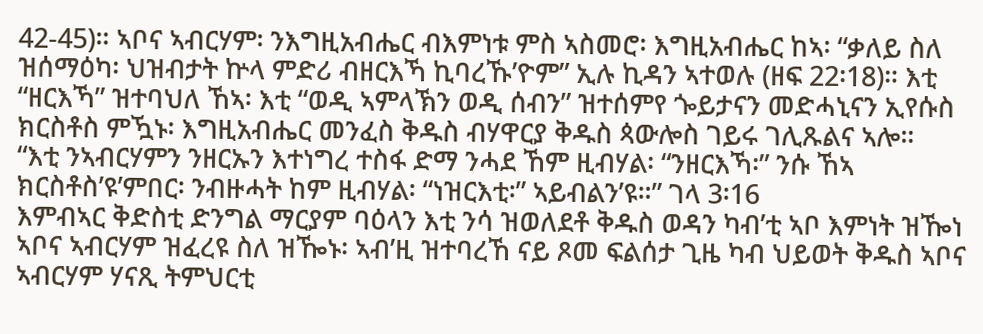42-45)። ኣቦና ኣብርሃም፡ ንእግዚአብሔር ብእምነቱ ምስ ኣስመሮ፡ እግዚአብሔር ከኣ፡ “ቃለይ ስለ ዝሰማዕካ፡ ህዝብታት ኵላ ምድሪ ብዘርእኻ ኪባረኹ’ዮም” ኢሉ ኪዳን ኣተወሉ (ዘፍ 22፡18)። እቲ “ዘርእኻ” ዝተባህለ ኸኣ፡ እቲ “ወዲ ኣምላኽን ወዲ ሰብን” ዝተሰምየ ጐይታናን መድሓኒናን ኢየሱስ ክርስቶስ ምዃኑ፡ እግዚአብሔር መንፈስ ቅዱስ ብሃዋርያ ቅዱስ ጳውሎስ ገይሩ ገሊጹልና ኣሎ።
“እቲ ንኣብርሃምን ንዘርኡን እተነግረ ተስፋ ድማ ንሓደ ኸም ዚብሃል፡ “ንዘርእኻ፡” ንሱ ኸኣ ክርስቶስ’ዩ’ምበር፡ ንብዙሓት ከም ዚብሃል፡ “ነዝርእቲ፡” ኣይብልን’ዩ።” ገላ 3፡16
እምብኣር ቅድስቲ ድንግል ማርያም ባዕላን እቲ ንሳ ዝወለደቶ ቅዱስ ወዳን ካብ’ቲ ኣቦ እምነት ዝዀነ ኣቦና ኣብርሃም ዝፈረዩ ስለ ዝዀኑ፡ ኣብ’ዚ ዝተባረኸ ናይ ጾመ ፍልሰታ ጊዜ ካብ ህይወት ቅዱስ ኣቦና ኣብርሃም ሃናጺ ትምህርቲ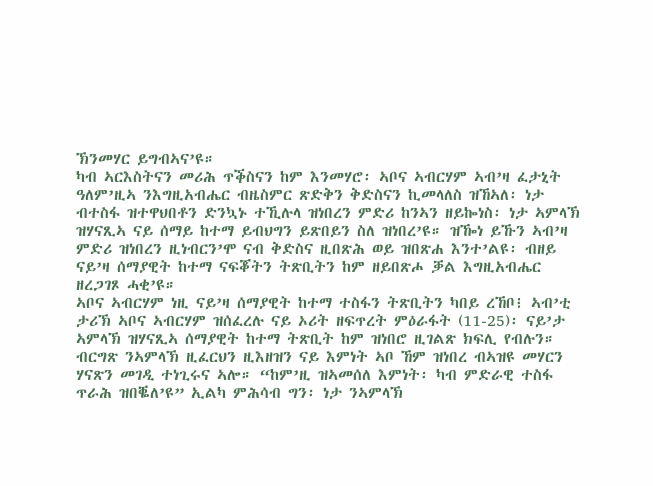ኽንመሃር ይግብኣና’ዩ።
ካብ ኣርእስትናን መሪሕ ጥቕስናን ከም እንመሃሮ፡ ኣቦና ኣብርሃም ኣብ’ዛ ፈታኒት ዓለም’ዚኣ ንእግዚአብሔር ብዜስምር ጽድቅን ቅድስናን ኪመላለስ ዝኸኣለ፡ ነታ ብተስፋ ዝተዋህበቶን ድንኳኑ ተኺሉላ ዝነበረን ምድሪ ከንኣን ዘይኰነስ፡ ነታ ኣምላኽ ዝሃናጺኣ ናይ ሰማይ ከተማ ይብህግን ይጽበይን ስለ ዝነበረ’ዩ። ዝዀነ ይኹን ኣብ’ዛ ምድሪ ዝነበረን ዚነብርን’ሞ ናብ ቅድስና ዚበጽሕ ወይ ዝበጽሐ እንተ’ልዩ፡ ብዘይ ናይ’ዛ ሰማያዊት ከተማ ናፍቖትን ትጽቢትን ከም ዘይበጽሖ ቓል እግዚአብሔር ዘረጋገጾ ሓቂ’ዩ።
ኣቦና ኣብርሃም ነዚ ናይ’ዛ ሰማያዊት ከተማ ተስፋን ትጽቢትን ካበይ ረኸቦ፧ ኣብ’ቲ ታሪኽ ኣቦና ኣብርሃም ዝሰፈረሉ ናይ ኦሪት ዘፍጥረት ምዕራፋት (11-25)፡ ናይ’ታ ኣምላኽ ዝሃናጺኣ ሰማያዊት ከተማ ትጽቢት ከም ዝነበሮ ዚገልጽ ክፍሊ የብሉን። ብርግጽ ንኣምላኽ ዚፈርህን ዚእዘዝን ናይ እምነት ኣቦ ኸም ዝነበረ ብኣዝዩ መሃርን ሃናጽን መገዲ ተነጊሩና ኣሎ። “ከም’ዚ ዝኣመሰለ እምነት፡ ካብ ምድራዊ ተስፋ ጥራሕ ዝበቘለ’ዩ” ኢልካ ምሕሳብ ግን፡ ነታ ንኣምላኽ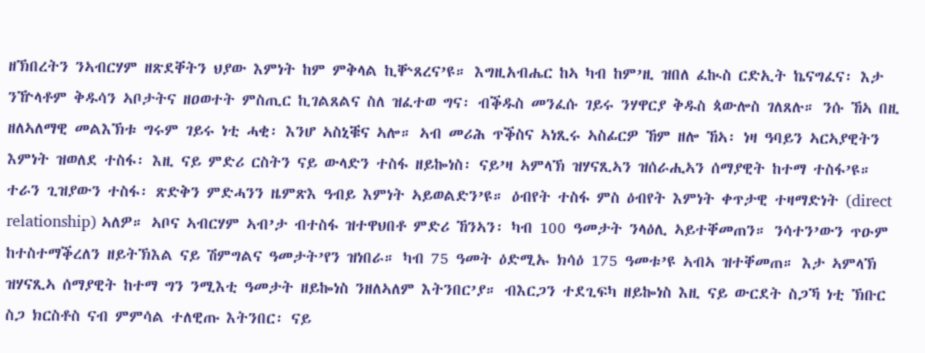ዘኽበረትን ንኣብርሃም ዘጽደቐትን ህያው እምነት ከም ምቅላል ኪቝጸረና’ዩ። እግዚአብሔር ከኣ ካብ ከም’ዚ ዝበለ ፈኲስ ርድኢት ኬናግፈና፡ እታ ንዅላቶም ቅዱሳን ኣቦታትና ዘዐወተት ምስጢር ኪገልጸልና ስለ ዝፈተወ ግና፡ ብቕዱስ መንፈሱ ገይሩ ንሃዋርያ ቅዱስ ጳውሎስ ገለጸሉ። ንሱ ኸኣ በዚ ዘለኣለማዊ መልእኽቱ ግሩም ገይሩ ነቲ ሓቂ፡ እንሆ ኣስኒቑና ኣሎ። ኣብ መሪሕ ጥቕስና ኣነጺሩ ኣስፊርዎ ኸም ዘሎ ኸኣ፡ ነዛ ዓባይን ኣርኣያዊትን እምነት ዝወለደ ተስፋ፡ እዚ ናይ ምድሪ ርስትን ናይ ውላድን ተስፋ ዘይኰነስ፡ ናይ’ዛ ኣምላኽ ዝሃናጺኣን ዝሰራሒኣን ሰማያዊት ከተማ ተስፋ’ዩ። ተራን ጊዝያውን ተስፋ፡ ጽድቅን ምድሓንን ዜምጽእ ዓብይ እምነት ኣይወልድን’ዩ። ዕብየት ተስፋ ምስ ዕብየት እምነት ቀጥታዊ ተዛማድነት (direct relationship) ኣለዎ። ኣቦና ኣብርሃም ኣብ’ታ ብተስፋ ዝተዋህበቶ ምድሪ ኸንኣን፡ ካብ 100 ዓመታት ንላዕሊ ኣይተቐመጠን። ንሳተን’ውን ጥዑም ከተስተማቕረለን ዘይትኽእል ናይ ሽምግልና ዓመታት’የን ዝነበራ። ካብ 75 ዓመት ዕድሚኡ ክሳዕ 175 ዓመቱ’ዩ ኣብኣ ዝተቐመጠ። እታ ኣምላኽ ዝሃናጺኣ ሰማያዊት ከተማ ግን ንሚእቲ ዓመታት ዘይኰነስ ንዘለኣለም እትንበር’ያ። ብእርጋን ተደጊፍካ ዘይኰነስ እዚ ናይ ውርደት ስጋኻ ነቲ ኽቡር ስጋ ክርስቶስ ናብ ምምሳል ተለዊጡ እትንበር፡ ናይ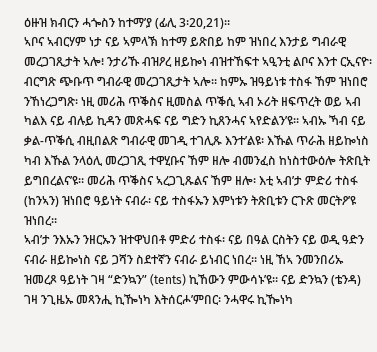ዕዙዝ ክብርን ሓጐስን ከተማ’ያ (ፊሊ 3፡20,21)።
ኣቦና ኣብርሃም ነታ ናይ ኣምላኽ ከተማ ይጽበይ ከም ዝነበረ እንታይ ግብራዊ መረጋገጺታት ኣሎ፧ ንታሪኹ ብዝዖረ ዘይኰነ ብዝተኸፍተ ኣዒንቲ ልቦና እንተ ርኢናዮ፡ ብርግጽ ጭቡጥ ግብራዊ መረጋገጺታት ኣሎ። ከምኡ ዝዓይነቱ ተስፋ ኸም ዝነበሮ ንኸነረጋግጽ፡ ነዚ መሪሕ ጥቕስና ዚመስል ጥቕሲ ኣብ ኦሪት ዘፍጥረት ወይ ኣብ ካልእ ናይ ብሉይ ኪዳን መጽሓፍ ናይ ግድን ኪጸንሓና ኣየድልን’ዩ። ኣብኡ ኻብ ናይ ቃል-ጥቕሲ ብዚበልጽ ግብራዊ መገዲ ተገሊጹ እንተ’ልዩ፡ እኹል ጥራሕ ዘይኰነስ ካብ እኹል ንላዕሊ መረጋገጺ ተዋሂቡና ኸም ዘሎ ብመንፈስ ከነስተውዕሎ ትጽቢት ይግበረልና’ዩ። መሪሕ ጥቕስና ኣረጋጊጹልና ኸም ዘሎ፡ እቲ ኣብ’ታ ምድሪ ተስፋ (ከንኣን) ዝነበሮ ዓይነት ናብራ፡ ናይ ተስፋኡን እምነቱን ትጽቢቱን ርጉጽ መርትዖ’ዩ ዝነበረ።
ኣብ’ታ ንእኡን ንዘርኡን ዝተዋህበቶ ምድሪ ተስፋ፡ ናይ በዓል ርስትን ናይ ወዲ ዓድን ናብራ ዘይኰነስ ናይ ጋሻን ስደተኛን ናብራ ይነብር ነበረ። ነዚ ኸኣ ንመንበሪኡ ዝመረጾ ዓይነት ገዛ “ድንኳን” (tents) ኪኸውን ምውሳኑ’ዩ። ናይ ድንኳን (ቴንዳ) ገዛ ንጊዜኡ መጻንሒ ኪዀነካ እትሰርሖ’ምበር፡ ንሓዋሩ ኪዀነካ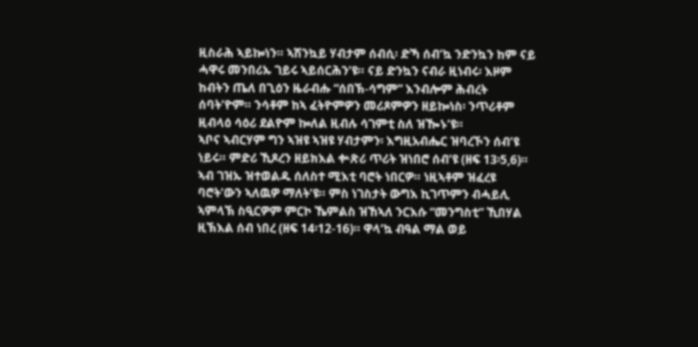ዚስራሕ ኣይኰነን። ኣሽንኳይ ሃብታም ሰብሲ፡ ድኻ ሰብ’ኳ ንድንኳን ከም ናይ ሓዋሩ መንበሪኡ ገይሩ ኣይሰርሕን’ዩ። ናይ ድንኳን ናብራ ዚነብሩ፡ እዞም ከብትን ጤለ በጊዕን ዜራብሑ “ሰበኽ-ሳግም” እንብሎም ሕብረት ሰባት’ዮም። ንሳቶም ከኣ ፈትዮምዎን መሪጾምዎን ዘይኰነስ፡ ንጥሪቶም ዚብላዕ ሳዕሪ ደልዮም ኰለል ዚብሉ ሳገምቲ ስለ ዝዀኑ’ዩ።
ኣቦና ኣብርሃም ግን ኣዝዩ ኣዝዩ ሃብታምን፡ እግዚአብሔር ዝባረኾን ሰብ’ዩ ነይሩ። ምድሪ ኺጾረን ዘይክእል ቍጽሪ ጥሪት ዝነበሮ ሰብ’ዩ (ዘፍ 13፡5,6)። ኣብ ገዝኡ ዝተወልዱ ሰለስተ ሚእቲ ባሮት ነበርዎ። ነዚኣቶም ዝፈረዩ ባሮት’ውን ኣለዉዎ ማለት’ዩ። ምስ ነገስታት ውግእ ኪገጥምን ብሓይሊ ኣምላኽ ስዒርዎም ምርኮ ኼምልስ ዝኸኣለ ንርእሱ “መንግስቲ” ኺበሃል ዚኽእል ሰብ ነበረ (ዘፍ 14፡12-16)። ዋላ’ኳ ብዓል ማል ወይ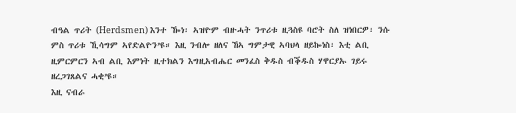ብዓል ጥሪት (Herdsmen) እንተ ዀነ፡ ኣዝዮም ብዙሓት ንጥሪቱ ዚጓስዩ ባሮት ስለ ዝነበርዎ፡ ንሱ ምስ ጥሪቱ ኺሳግም ኣየድልዮን’ዩ። እዚ ንብሎ ዘለና ኸኣ ግምታዊ ኣባህላ ዘይኰነስ፡ እቲ ልቢ ዚምርምርን ኣብ ልቢ እምነት ዚተክልን እግዚአብሔር መንፈስ ቅዱስ ብቕዱስ ሃዋርያኡ ገይሩ ዘረጋገጸልና ሓቂ’ዩ።
እዚ ናብራ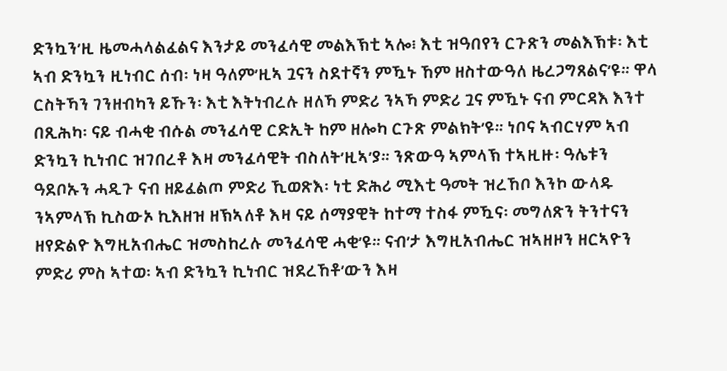ድንኳን’ዚ ዜመሓላልፈልና እንታይ መንፈሳዊ መልእኽቲ ኣሎ፧ እቲ ዝዓበየን ርጉጽን መልእኽቱ፡ እቲ ኣብ ድንኳን ዚነብር ሰብ፡ ነዛ ዓለም’ዚኣ ጓናን ስደተኛን ምዃኑ ኸም ዘስተውዓለ ዜረጋግጸልና’ዩ። ዋላ ርስትኻን ገንዘብካን ይኹን፡ እቲ እትነብረሉ ዘለኻ ምድሪ ንኣኻ ምድሪ ጓና ምዃኑ ናብ ምርዳእ እንተ በጺሕካ፡ ናይ ብሓቂ ብሱል መንፈሳዊ ርድኢት ከም ዘሎካ ርጉጽ ምልክት’ዩ። ነቦና ኣብርሃም ኣብ ድንኳን ኪነብር ዝገበረቶ እዛ መንፈሳዊት ብስለት’ዚኣ’ያ። ንጽውዓ ኣምላኽ ተኣዚዙ፡ ዓሌቱን ዓደቦኡን ሓዲጉ ናብ ዘይፈልጦ ምድሪ ኺወጽእ፡ ነቲ ድሕሪ ሚእቲ ዓመት ዝረኸቦ እንኮ ውላዱ ንኣምላኽ ኪስውኦ ኪእዘዝ ዘኽኣለቶ እዛ ናይ ሰማያዊት ከተማ ተስፋ ምዃና፡ መግለጽን ትንተናን ዘየድልዮ እግዚአብሔር ዝመስከረሉ መንፈሳዊ ሓቂ’ዩ። ናብ’ታ እግዚአብሔር ዝኣዘዞን ዘርኣዮን ምድሪ ምስ ኣተወ፡ ኣብ ድንኳን ኪነብር ዝደረኸቶ’ውን እዛ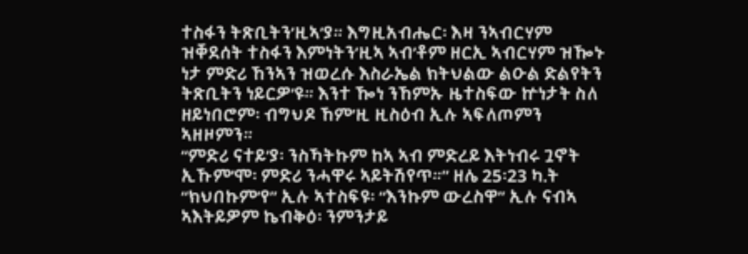ተስፋን ትጽቢትን’ዚኣ’ያ። እግዚአብሔር፡ እዛ ንኣብርሃም ዝቐደሰት ተስፋን እምነትን’ዚኣ ኣብ’ቶም ዘርኢ ኣብርሃም ዝዀኑ ነታ ምድሪ ኸንኣን ዝወረሱ እስራኤል ክትህልው ልዑል ድልየትን ትጽቢትን ነይርዎ’ዩ። እንተ ዀነ ንኸምኡ ዜተስፍው ኵነታት ስለ ዘይነበሮም፡ ብግህዶ ኸም’ዚ ዚስዕብ ኢሉ ኣፍለጦምን ኣዘዞምን።
“ምድሪ ናተይ’ያ፡ ንስኻትኩም ከኣ ኣብ ምድረይ እትነብሩ ጓኖት ኢኹም’ሞ፡ ምድሪ ንሓዋሩ ኣይትሽየጥ።” ዘሌ 25፡23 ካ.ት
“ክህበኩም’የ” ኢሉ ኣተስፍዩ፡ “እንኩም ውረስዋ” ኢሉ ናብኣ ኣእትይዎም ኬብቅዕ፡ ንምንታይ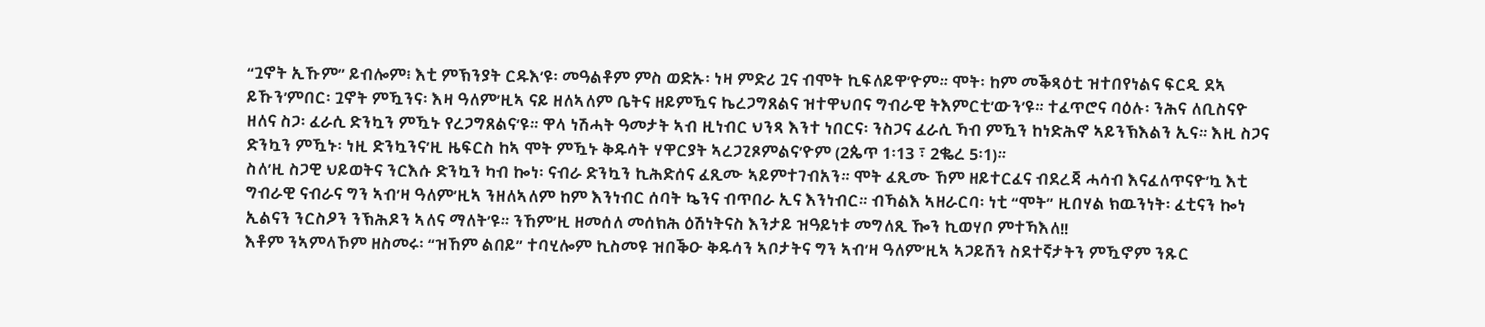“ጓኖት ኢኹም” ይብሎም፧ እቲ ምኽንያት ርዱእ’ዩ፡ መዓልቶም ምስ ወድኡ፡ ነዛ ምድሪ ጓና ብሞት ኪፍለይዋ’ዮም። ሞት፡ ከም መቕጻዕቲ ዝተበየነልና ፍርዲ ደኣ ይኹን’ምበር፡ ጓኖት ምዃንና፡ እዛ ዓለም’ዚኣ ናይ ዘለኣለም ቤትና ዘይምዃና ኬረጋግጸልና ዝተዋህበና ግብራዊ ትእምርቲ’ውን’ዩ። ተፈጥሮና ባዕሉ፡ ንሕና ለቢስናዮ ዘለና ስጋ፡ ፈራሲ ድንኳን ምዃኑ የረጋግጸልና’ዩ። ዋላ ነሽሓት ዓመታት ኣብ ዚነብር ህንጻ እንተ ነበርና፡ ንስጋና ፈራሲ ኻብ ምዃን ከነድሕኖ ኣይንኽእልን ኢና። እዚ ስጋና ድንኳን ምዃኑ፡ ነዚ ድንኳንና’ዚ ዜፍርስ ከኣ ሞት ምዃኑ ቅዱሳት ሃዋርያት ኣረጋጊጾምልና’ዮም (2ጴጥ 1፡13 ፣ 2ቈረ 5፡1)።
ስለ’ዚ ስጋዊ ህይወትና ንርእሱ ድንኳን ካብ ኰነ፡ ናብራ ድንኳን ኪሕድሰና ፈጺሙ ኣይምተገብአን። ሞት ፈጺሙ ኸም ዘይተርፈና ብደረጃ ሓሳብ እናፈለጥናዮ’ኳ እቲ ግብራዊ ናብራና ግን ኣብ’ዛ ዓለም’ዚኣ ንዘለኣለም ከም እንነብር ሰባት ኴንና ብጥበራ ኢና እንነብር። ብኻልእ ኣዘራርባ፡ ነቲ “ሞት” ዚበሃል ክዉንነት፡ ፈቲናን ኰነ ኢልናን ንርስዖን ንኽሕዶን ኣለና ማለት’ዩ። ንኸም’ዚ ዘመሰለ መሰክሕ ዕሽነትናስ እንታይ ዝዓይነቱ መግለጺ ዀን ኪወሃቦ ምተኻእለ!!
እቶም ንኣምላኾም ዘስመሩ፡ “ዝኸም ልበይ” ተባሂሎም ኪስመዩ ዝበቕዑ ቅዱሳን ኣቦታትና ግን ኣብ’ዛ ዓለም’ዚኣ ኣጋይሽን ስደተኛታትን ምዃኖም ንጹር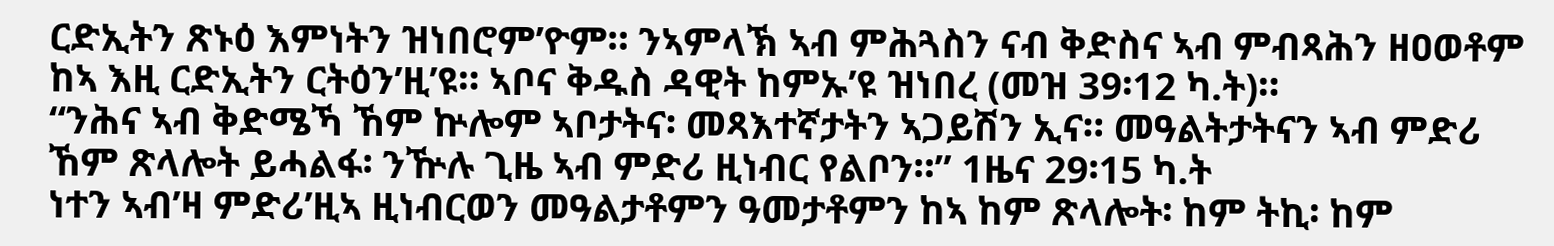ርድኢትን ጽኑዕ እምነትን ዝነበሮም’ዮም። ንኣምላኽ ኣብ ምሕጓስን ናብ ቅድስና ኣብ ምብጻሕን ዘዐወቶም ከኣ እዚ ርድኢትን ርትዕን’ዚ’ዩ። ኣቦና ቅዱስ ዳዊት ከምኡ’ዩ ዝነበረ (መዝ 39፡12 ካ.ት)።
“ንሕና ኣብ ቅድሜኻ ኸም ኵሎም ኣቦታትና፡ መጻእተኛታትን ኣጋይሽን ኢና። መዓልትታትናን ኣብ ምድሪ ኸም ጽላሎት ይሓልፋ፡ ንዅሉ ጊዜ ኣብ ምድሪ ዚነብር የልቦን።” 1ዜና 29፡15 ካ.ት
ነተን ኣብ’ዛ ምድሪ’ዚኣ ዚነብርወን መዓልታቶምን ዓመታቶምን ከኣ ከም ጽላሎት፡ ከም ትኪ፡ ከም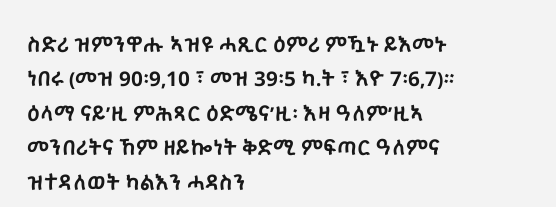ስድሪ ዝምንዋሑ ኣዝዩ ሓጺር ዕምሪ ምዃኑ ይእመኑ ነበሩ (መዝ 90፡9,10 ፣ መዝ 39፡5 ካ.ት ፣ እዮ 7፡6,7)።
ዕላማ ናይ’ዚ ምሕጻር ዕድሜና’ዚ፡ እዛ ዓለም’ዚኣ መንበሪትና ኸም ዘይኰነት ቅድሚ ምፍጣር ዓለምና ዝተዳለወት ካልእን ሓዳስን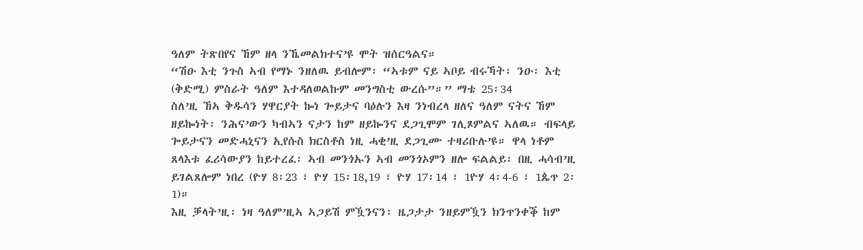ዓለም ትጽበየና ኸም ዘላ ንኼመልክተና’ዩ ሞት ዝሰርዓልና።
“ሽዑ እቲ ንጉስ ኣብ የማኑ ንዘለዉ ይብሎም፡ “ኣቱም ናይ ኣቦይ ብሩኻት፡ ንዑ፡ እቲ (ቅድሚ) ምስራት ዓለም እተዳለወልኩም መንግስቲ ውረሱ”።” ማቴ 25፡34
ስለ’ዚ ኸኣ ቅዱሳን ሃዋርያት ኰነ ጐይታና ባዕሉን እዛ ንነብረላ ዘለና ዓለም ናትና ኸም ዘይኰነት፡ ንሕና’ውን ካብኣን ናታን ከም ዘይኰንና ደጋጊሞም ገሊጾምልና ኣለዉ። ብፍላይ ጐይታናን መድሓኒናን ኢየሱስ ክርስቶስ ነዚ ሓቂ’ዚ ደጋጊሙ ተዛሪቡሉ’ዩ። ዋላ ነቶም ጸላእቱ ፈሪሳውያን ከይተረፈ፡ ኣብ መንጎኡን ኣብ መንጎኦምን ዘሎ ፍልልይ፡ በዚ ሓሳብ’ዚ ይገልጸሎም ነበረ (ዮሃ 8፡23 ፣ ዮሃ 15፡18,19 ፣ ዮሃ 17፡14 ፣ 1ዮሃ 4፡4-6 ፣ 1ጴጥ 2፡1)።
እዚ ቓላት’ዚ፡ ነዛ ዓለም’ዚኣ ኣጋይሽ ምዃንናን፡ ዜጋታታ ንዘይምዃን ክንጥንቀቕ ከም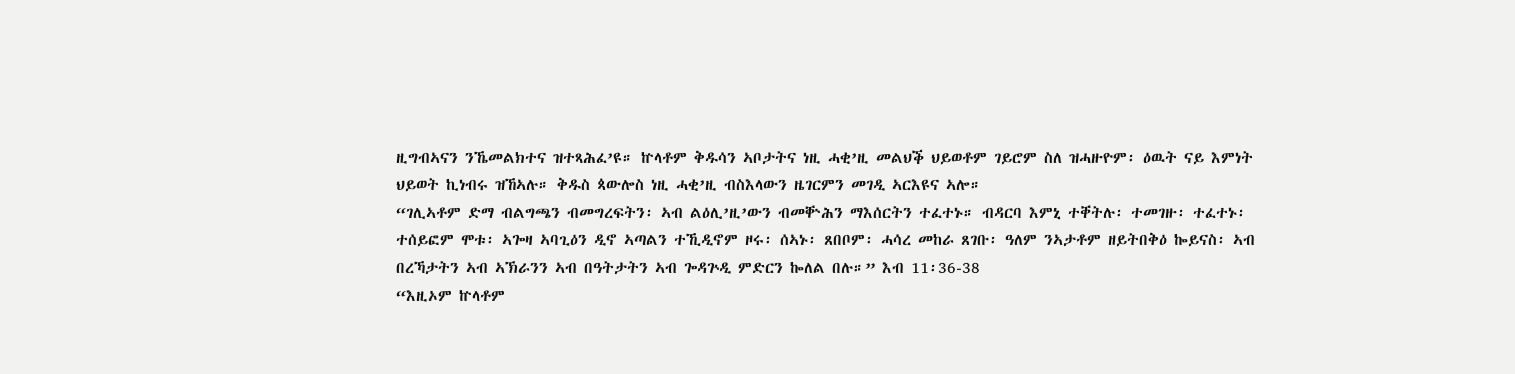ዚግብኣናን ንኼመልክተና ዝተጻሕፈ’ዩ። ኵላቶም ቅዱሳን ኣቦታትና ነዚ ሓቂ’ዚ መልህቕ ህይወቶም ገይሮም ስለ ዝሓዙዮም፡ ዕዉት ናይ እምነት ህይወት ኪነብሩ ዝኸኣሉ። ቅዱስ ጳውሎስ ነዚ ሓቂ’ዚ ብስእላውን ዜገርምን መገዲ ኣርእዩና ኣሎ።
“ገሊኣቶም ድማ ብልግጫን ብመግረፍትን፡ ኣብ ልዕሊ’ዚ’ውን ብመቝሕን ማእሰርትን ተፈተኑ። ብዳርባ እምኒ ተቐትሉ፡ ተመገዙ፡ ተፈተኑ፡ ተሰይፎም ሞቱ፡ ኣጐዛ ኣባጊዕን ዲኖ ኣጣልን ተኺዲኖም ዞሩ፡ ሰኣኑ፡ ጸበቦም፡ ሓሳረ መከራ ጸገቡ፡ ዓለም ንኣታቶም ዘይትበቅዕ ኰይናስ፡ ኣብ በረኻታትን ኣብ ኣኽራንን ኣብ በዓትታትን ኣብ ጐዳጕዲ ምድርን ኰለል በሉ።” እብ 11፡36-38
“እዚኦም ኵላቶም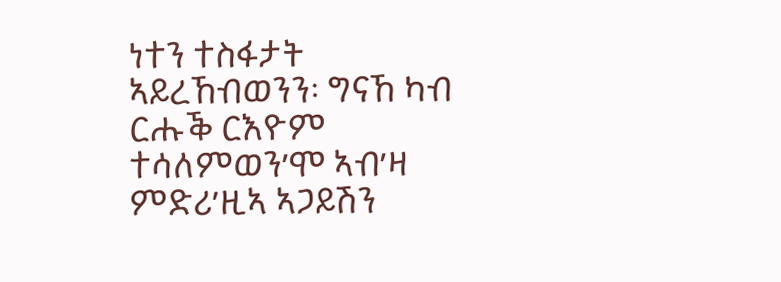ነተን ተስፋታት ኣይረኸብወንን፡ ግናኸ ካብ ርሑቕ ርእዮም ተሳለምወን’ሞ ኣብ’ዛ ምድሪ’ዚኣ ኣጋይሽን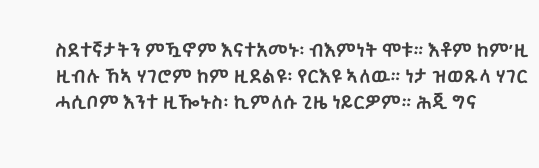ስደተኛታትን ምዃኖም እናተአመኑ፡ ብእምነት ሞቱ። እቶም ከም’ዚ ዚብሉ ኸኣ ሃገሮም ከም ዚደልዩ፡ የርእዩ ኣለዉ። ነታ ዝወጹላ ሃገር ሓሲቦም እንተ ዚዀኑስ፡ ኪምለሱ ጊዜ ነይርዎም። ሕጂ ግና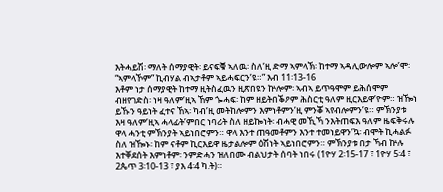እትሓይሽ፡ ማለት ሰማያዊት፡ ይናፍቑ ኣለዉ፡ ስለ’ዚ ድማ ኣምላኽ፡ ከተማ ኣዳሊውሎም ኣሎ’ሞ፡ “ኣምላኾም” ኪብሃል ብኣታቶም ኣይሓፍርን’ዩ።” እብ 11፡13-16
እቶም ነታ ሰማያዊት ከተማ ዚትስፈዉን ዚጽበዩን ኵሎም፡ ኣብኣ ይጥዓሞም ይሕሰሞም ብዘየገድስ፡ ነዛ ዓለም’ዚኣ ኸም ጐሓፍ፡ ከም ዘይትበቕዖም ሕስርቲ ዓለም ዚርእይዋ’ዮም። ዝዀነ ይኹን ዓይነት ፈተና ኸኣ፡ ካብ’ዚ መትከሎምን እምነቶምን’ዚ ምንቖ ኣየብሎምን’ዩ። ምኽንያቱ እዛ ዓለም’ዚኣ ሓላፊት’ምበር ነባሪት ስለ ዘይኰነት፡ ብሓዊ መኺኻ ንእትጠፍእ ዓለም ዜፍቅሩሉ ዋላ ሓንቲ ምኽንያት ኣይነበሮምን። ዋላ እንተ ጠዓመቶምን እንተ ተመነይዋን’ኳ፡ ብሞት ኪሓልፉ ስለ ዝዀኑ፡ ከም ናቶም ኪርእይዋ ዜታልሎም ዕሽነት ኣይነበሮምን። ምኽንያቱ በታ ኻብ ኵሉ እተቐደሰት እምነቶም፡ ንምድሓን ዝለበሙ ብልህታት ሰባት ነበሩ (1ዮሃ 2፡15-17 ፣ 1ዮሃ 5፡4 ፣ 2ጴጥ 3፡10-13 ፣ ያእ 4፡4 ካ.ት)።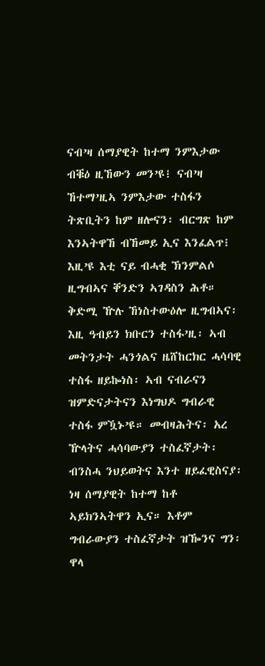ናብ’ዛ ሰማያዊት ከተማ ንምእታው ብቑዕ ዚኸውን መን’ዩ፧ ናብ’ዛ ኸተማ’ዚኣ ንምእታው ተስፋን ትጽቢትን ከም ዘሎናን፡ ብርግጽ ከም እንኣትዋኸ ብኸመይ ኢና እንፈልጥ፧ እዚ’ዩ እቲ ናይ ብሓቂ ኽንምልሶ ዚግብኣና ቐንድን ኣገዳስን ሕቶ። ቅድሚ ዅሉ ኸነስተውዕሎ ዚግብኣና፡ እዚ ዓብይን ክቡርን ተስፋ’ዚ፡ ኣብ መትንታት ሓንጎልና ዜሸከርክር ሓሳባዊ ተስፋ ዘይኰነስ፡ ኣብ ናብራናን ዝምድናታትናን እነግህዶ ግብራዊ ተስፋ ምዃኑ’ዩ። መብዛሕትና፡ አረ ዅላትና ሓሳባውያን ተስፈኛታት፡ ብንስሓ ንህይወትና እንተ ዘይፈዊስናያ፡ ነዛ ሰማያዊት ከተማ ከቶ ኣይክንኣትዋን ኢና። እቶም ግብራውያን ተስፈኛታት ዝዀንና ግን፡ ዋላ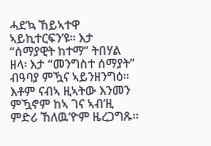ሓደ’ኳ ኸይኣተዋ ኣይኪተርፍን’ዩ። እታ “ሰማያዊት ከተማ” ትበሃል ዘላ፡ እታ “መንግስተ ሰማያት” ብዓባያ ምዃና ኣይንዘንግዕ። እቶም ናብኣ ዚኣትው እንመን ምዃኖም ከኣ ገና ኣብ’ዚ ምድሪ ኸለዉ’ዮም ዜረጋግጹ።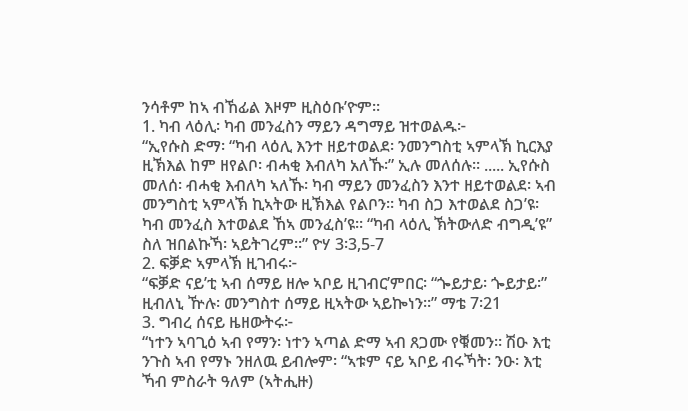ንሳቶም ከኣ ብኸፊል እዞም ዚስዕቡ’ዮም።
1. ካብ ላዕሊ፡ ካብ መንፈስን ማይን ዳግማይ ዝተወልዱ፦
“ኢየሱስ ድማ፡ “ካብ ላዕሊ እንተ ዘይተወልደ፡ ንመንግስቲ ኣምላኽ ኪርእያ ዚኽእል ከም ዘየልቦ፡ ብሓቂ እብለካ አለኹ፡” ኢሉ መለሰሉ። ..... ኢየሱስ መለሰ፡ ብሓቂ እብለካ ኣለኹ፡ ካብ ማይን መንፈስን እንተ ዘይተወልደ፡ ኣብ መንግስቲ ኣምላኽ ኪኣትው ዚኽእል የልቦን። ካብ ስጋ እተወልደ ስጋ’ዩ፡ ካብ መንፈስ እተወልደ ኸኣ መንፈስ’ዩ። “ካብ ላዕሊ ኽትውለድ ብግዲ’ዩ” ስለ ዝበልኩኻ፡ ኣይትገረም።” ዮሃ 3፡3,5-7
2. ፍቓድ ኣምላኽ ዚገብሩ፦
“ፍቓድ ናይ’ቲ ኣብ ሰማይ ዘሎ ኣቦይ ዚገብር’ምበር፡ “ጐይታይ፡ ጐይታይ፡” ዚብለኒ ዅሉ፡ መንግስተ ሰማይ ዚኣትው ኣይኰነን።” ማቴ 7፡21
3. ግብረ ሰናይ ዜዘውትሩ፦
“ነተን ኣባጊዕ ኣብ የማን፡ ነተን ኣጣል ድማ ኣብ ጸጋሙ የቑመን። ሽዑ እቲ ንጉስ ኣብ የማኑ ንዘለዉ ይብሎም፡ “ኣቱም ናይ ኣቦይ ብሩኻት፡ ንዑ፡ እቲ ኻብ ምስራት ዓለም (ኣትሒዙ)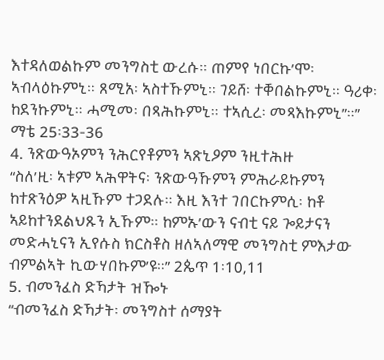እተዳለወልኩም መንግስቲ ውረሱ። ጠምየ ነበርኩ’ሞ፡ ኣብላዕኩምኒ። ጸሚአ፡ ኣስተኹምኒ። ገይሸ፡ ተቐበልኩምኒ። ዓሪቀ፡ ከደንኩምኒ። ሓሚመ፡ በጻሕኩምኒ። ተኣሲረ፡ መጻእኩምኒ”።” ማቴ 25፡33-36
4. ንጽውዓኦምን ንሕርየቶምን ኣጽኒዖም ንዚተሕዙ
“ስለ’ዚ፡ ኣቱም ኣሕዋትና፡ ንጽውዓኹምን ምሕራይኩምን ከተጽንዕዎ ኣዚኹም ተጋደሉ። እዚ እንተ ገበርኩምሲ፡ ከቶ ኣይከተንደልህጹን ኢኹም። ከምኡ’ውን ናብቲ ናይ ጐይታናን መድሓኒናን ኢየሱስ ክርስቶስ ዘለኣለማዊ መንግስቲ ምእታው ብምልኣት ኪውሃበኩም’ዩ።” 2ጴጥ 1፡10,11
5. ብመንፈስ ድኻታት ዝዀኑ
“ብመንፈስ ድኻታት፡ መንግስተ ሰማያት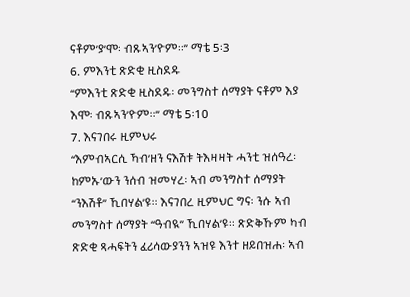ናቶም’ያ’ሞ፡ ብጹኣን’ዮም።” ማቴ 5፡3
6. ምእንቲ ጽድቂ ዚስደዱ
“ምእንቲ ጽድቂ ዚስደዱ፡ መንግስተ ሰማያት ናቶም እያ እሞ፡ ብጹኣን’ዮም።” ማቴ 5፡10
7. እናገበሩ ዚምህሩ
“እምብኣርሲ ኻብ’ዘን ናእሽቱ ትእዛዛት ሓንቲ ዝሰዓረ፡ ከምኡ’ውን ንሰብ ዝመሃረ፡ ኣብ መንግስተ ሰማያት “ንእሽቶ” ኺበሃል’ዩ። እናገበረ ዚምህር ግና፡ ንሱ ኣብ መንግስተ ሰማያት “ዓብዪ” ኺበሃል’ዩ። ጽድቅኹም ካብ ጽድቂ ጻሓፍትን ፈሪሳውያንን ኣዝዩ እንተ ዘይበዝሐ፡ ኣብ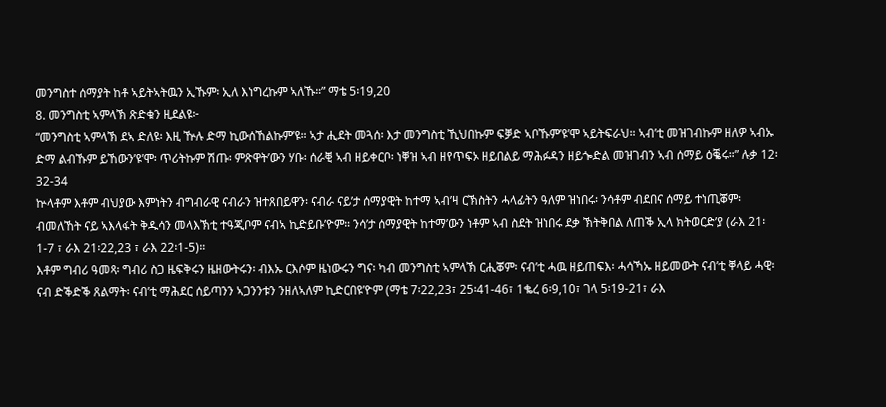መንግስተ ሰማያት ከቶ ኣይትኣትዉን ኢኹም፡ ኢለ እነግረኩም ኣለኹ።” ማቴ 5፡19,20
8. መንግስቲ ኣምላኽ ጽድቁን ዚደልዩ፦
“መንግስቲ ኣምላኽ ደኣ ድለዩ፡ እዚ ዅሉ ድማ ኪውሰኸልኩም’ዩ። ኣታ ሒደት መጓሰ፡ እታ መንግስቲ ኺህበኩም ፍቓድ ኣቦኹም’ዩ’ሞ ኣይትፍራህ። ኣብ’ቲ መዝገብኩም ዘለዎ ኣብኡ ድማ ልብኹም ይኸውን’ዩ’ሞ፡ ጥሪትኩም ሽጡ፡ ምጽዋት’ውን ሃቡ፡ ሰራቒ ኣብ ዘይቀርቦ፡ ነቐዝ ኣብ ዘየጥፍኦ ዘይበልይ ማሕፉዳን ዘይጐድል መዝገብን ኣብ ሰማይ ዕቘሩ።” ሉቃ 12፡32-34
ኵላቶም እቶም ብህያው እምነትን ብግብራዊ ናብራን ዝተጸበይዋን፡ ናብራ ናይ’ታ ሰማያዊት ከተማ ኣብ’ዛ ርኽስትን ሓላፊትን ዓለም ዝነበሩ፡ ንሳቶም ብደበና ሰማይ ተነጢቖም፡ ብመለኸት ናይ ኣእላፋት ቅዱሳን መላእኽቲ ተዓጂቦም ናብኣ ኪድይቡ’ዮም። ንሳ’ታ ሰማያዊት ከተማ’ውን ነቶም ኣብ ስደት ዝነበሩ ደቃ ኽትቅበል ለጠቕ ኢላ ክትወርድ’ያ (ራእ 21፡1-7 ፣ ራእ 21፡22,23 ፣ ራእ 22፡1-5)።
እቶም ግብሪ ዓመጻ፡ ግብሪ ስጋ ዜፍቅሩን ዜዘውትሩን፡ ብእኡ ርእሶም ዜነውሩን ግና፡ ካብ መንግስቲ ኣምላኽ ርሒቖም፡ ናብ’ቲ ሓዉ ዘይጠፍእ፡ ሓሳኻኡ ዘይመውት ናብ’ቲ ቐላይ ሓዊ፡ ናብ ድቕድቕ ጸልማት፡ ናብ’ቲ ማሕደር ሰይጣንን ኣጋንንቱን ንዘለኣለም ኪድርበዩ’ዮም (ማቴ 7፡22,23፣ 25፡41-46፣ 1ቈረ 6፡9,10፣ ገላ 5፡19-21፣ ራእ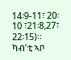14፡9-11፣ 20፡10 ፣21፡8,27፣ 22፡15)።
ካብ’ቲ ኣቦ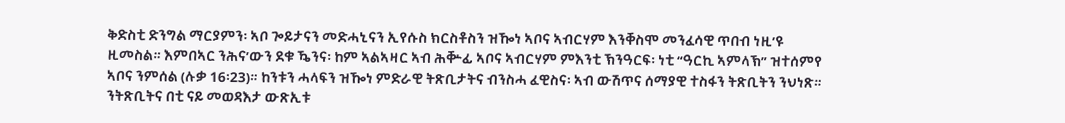ቅድስቲ ድንግል ማርያምን፡ ኣቦ ጐይታናን መድሓኒናን ኢየሱስ ክርስቶስን ዝዀነ ኣቦና ኣብርሃም እንቐስሞ መንፈሳዊ ጥበብ ነዚ’ዩ ዚመስል። እምበኣር ንሕና’ውን ደቁ ዄንና፡ ከም ኣልኣዛር ኣብ ሕቝፊ ኣቦና ኣብርሃም ምእንቲ ኽንዓርፍ፡ ነቲ “ዓርኪ ኣምላኽ” ዝተሰምየ ኣቦና ንምሰል (ሉቃ 16፡23)። ከንቱን ሓላፍን ዝዀነ ምድራዊ ትጽቢታትና ብንስሓ ፈዊስና፡ ኣብ ውሽጥና ሰማያዊ ተስፋን ትጽቢትን ንህነጽ። ንትጽቢትና በቲ ናይ መወዳእታ ውጽኢቱ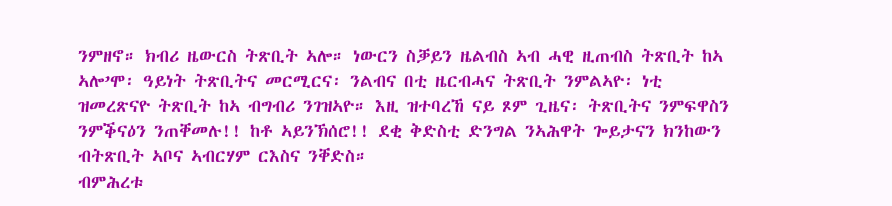ንምዘኖ። ክብሪ ዜውርስ ትጽቢት ኣሎ። ነውርን ስቓይን ዜልብስ ኣብ ሓዊ ዚጠብስ ትጽቢት ከኣ ኣሎ’ሞ፡ ዓይነት ትጽቢትና መርሚርና፡ ንልብና በቲ ዜርብሓና ትጽቢት ንምልኣዮ፡ ነቲ ዝመረጽናዮ ትጽቢት ከኣ ብግብሪ ንገዝኣዮ። እዚ ዝተባረኸ ናይ ጾም ጊዜና፡ ትጽቢትና ንምፍዋስን ንምቕናዕን ንጠቐመሉ!! ከቶ ኣይንኽሰሮ!! ደቂ ቅድስቲ ድንግል ንኣሕዋት ጐይታናን ክንከውን ብትጽቢት ኣቦና ኣብርሃም ርእስና ንቐድስ።
ብምሕረቱ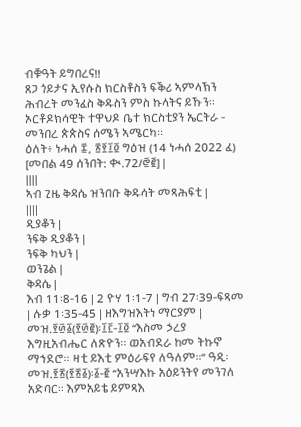ብቑዓት ይግበረና!!
ጸጋ ጎይታና ኢየሱስ ክርስቶስን ፍቕሪ ኣምላኽን ሕብረት መንፈስ ቅዱስን ምስ ኩላትና ይኹን።
ኦርቶዶክሳዊት ተዋህዶ ቤተ ክርስቲያን ኤርትራ - መንበረ ጵጵስና ሰሜን ኣሜርካ።
ዕለት፥ ነሓሰ ፰, ፳፻፲፬ ግዕዝ (14 ነሓሰ 2022 ፈ) [መበል 49 ሰንበት: ቊ.72/፸፪] |
||||
ኣብ ጊዜ ቅዳሴ ዝንበቡ ቅዱሳት መጻሕፍቲ |
||||
ዲያቆን |
ንፍቅ ዲያቆን |
ንፍቅ ካህን |
ወንጌል |
ቅዳሴ |
እብ 11፡8-16 | 2 ዮሃ 1፡1-7 | ግብ 27፡39-ፍጻመ | ሉቃ 1፡35-45 | ዘእግዝእትነ ማርያም |
መዝ.፻፴፩(፻፴፪)፡፲፫-፲፬ “እስመ ኃረያ እግዚአብሔር ለጽዮን። ወአብደራ ከመ ትኩኖ ማኅደሮ። ዛቲ ይእቲ ምዕራፍየ ለዓለም።” ዓዲ፡ መዝ.፻፳(፻፳፩)፡፩-፪ “አንሣእኩ አዕይንትየ መንገለ አድባር። እምአይቴ ይምጻእ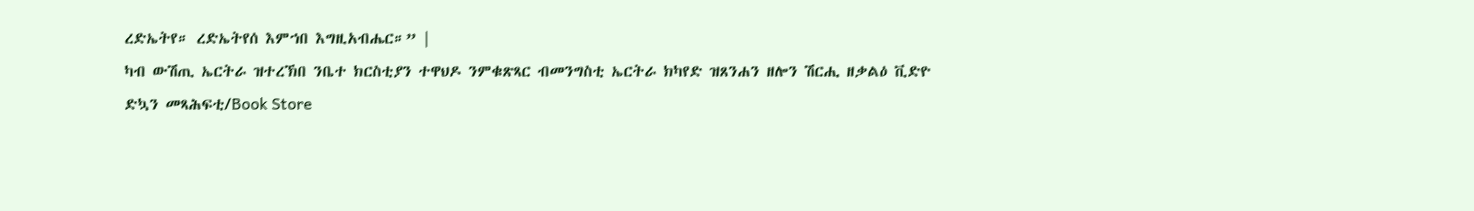ረድኤትየ። ረድኤትየሰ እምኀበ እግዚአብሔር።” |
ካብ ውሽጢ ኤርትራ ዝተረኽበ ንቤተ ክርስቲያን ተዋህዶ ንምቁጽጻር ብመንግስቲ ኤርትራ ክካየድ ዝጸንሐን ዘሎን ሽርሒ ዘቃልዕ ቪድዮ
ድኳን መጻሕፍቲ/Book Store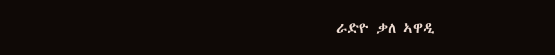ራድዮ ቃለ ኣዋዲ